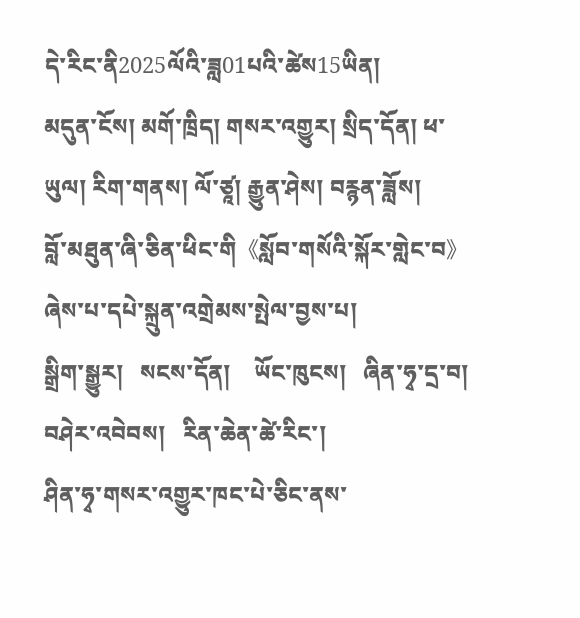དེ་རིང་ནི2025ལོའི་ཟླ01པའི་ཚེས15ཡིན།
མདུན་ངོས། མགོ་ཁྲིད། གསར་འགྱུར། སྲིད་དོན། ཕ་ཡུལ། རིག་གནས། ལོ་ཙཱ། རྒྱུན་ཤེས། བརྙན་ཟློས།
བློ་མཐུན་ཞི་ཅིན་ཕིང་གི《སློབ་གསོའི་སྐོར་གླེང་བ》ཞེས་པ་དཔེ་སྐྲུན་འགྲེམས་སྤེལ་བྱས་པ།
སྒྲིག་སྒྱུར།   སངས་དོན།    ཡོང་ཁུངས།   ཞིན་ཧྭ་དྲ་བ།    བཤེར་འབེབས།   རིན་ཆེན་ཚེ་རིང་།
ཤིན་ཧྭ་གསར་འགྱུར་ཁང་པེ་ཅིང་ནས་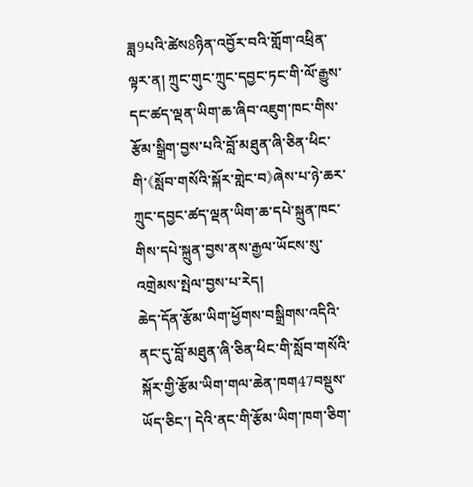ཟླ9པའི་ཚེས8ཉིན་འབྱོར་བའི་གློག་འཕྲིན་ལྟར་ན། ཀྲུང་གུང་ཀྲུང་དབྱང་ཏང་གི་ལོ་རྒྱུས་དང་ཚད་ལྡན་ཡིག་ཆ་ཞིབ་འཇུག་ཁང་གིས་རྩོམ་སྒྲིག་བྱས་པའི་བློ་མཐུན་ཞི་ཅིན་ཕིང་གི་《སློབ་གསོའི་སྐོར་གླེང་བ》ཞེས་པ་ཉེ་ཆར་ཀྲུང་དབྱང་ཚད་ལྡན་ཡིག་ཆ་དཔེ་སྐྲུན་ཁང་གིས་དཔེ་སྐྲུན་བྱས་ནས་རྒྱལ་ཡོངས་སུ་འགྲེམས་སྤེལ་བྱས་པ་རེད།
ཆེད་དོན་རྩོམ་ཡིག་ཕྱོགས་བསྒྲིགས་འདིའི་ནང་དུ་བློ་མཐུན་ཞི་ཅིན་ཕིང་གི་སློབ་གསོའི་སྐོར་གྱི་རྩོམ་ཡིག་གལ་ཆེན་ཁག47བསྡུས་ཡོད་ཅིང་། དེའི་ནང་གི་རྩོམ་ཡིག་ཁག་ཅིག་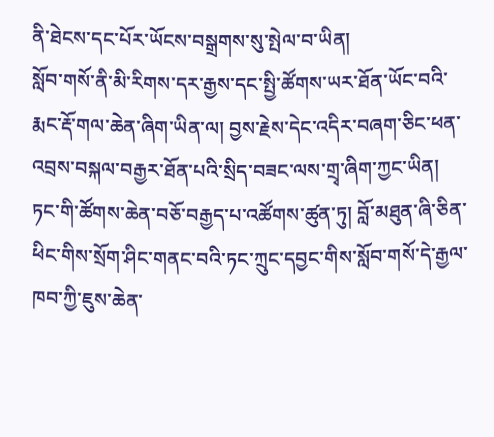ནི་ཐེངས་དང་པོར་ཡོངས་བསྒྲགས་སུ་སྤེལ་བ་ཡིན།
སློབ་གསོ་ནི་མི་རིགས་དར་རྒྱས་དང་སྤྱི་ཚོགས་ཡར་ཐོན་ཡོང་བའི་རྨང་རྡོ་གལ་ཆེན་ཞིག་ཡིན་ལ། བྱས་རྗེས་དེང་འདིར་བཞག་ཅིང་ཕན་འབྲས་བསྐལ་བརྒྱར་ཐོན་པའི་སྲིད་བཟང་ལས་གྲྭ་ཞིག་ཀྱང་ཡིན།  ཏང་གི་ཚོགས་ཆེན་བཅོ་བརྒྱད་པ་འཚོགས་ཚུན་ཏུ། བློ་མཐུན་ཞི་ཅིན་ཕིང་གིས་སྲོག་ཤིང་གནང་བའི་ཏང་ཀྲུང་དབྱང་གིས་སློབ་གསོ་དེ་རྒྱལ་ཁབ་ཀྱི་ཇུས་ཆེན་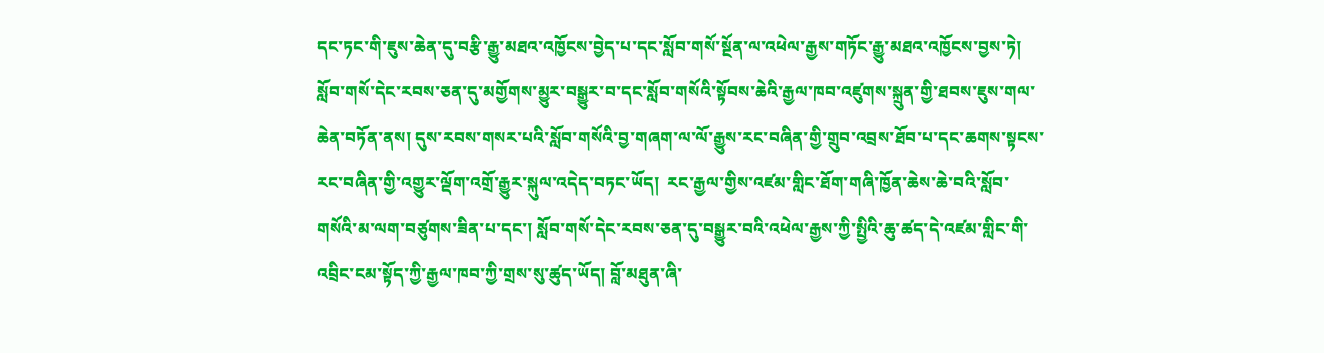དང་ཏང་གི་ཇུས་ཆེན་དུ་བརྩི་རྒྱུ་མཐའ་འཁྱོངས་བྱེད་པ་དང་སློབ་གསོ་སྔོན་ལ་འཕེལ་རྒྱས་གཏོང་རྒྱུ་མཐའ་འཁྱོངས་བྱས་ཏེ། སློབ་གསོ་དེང་རབས་ཅན་དུ་མགྱོགས་མྱུར་བསྒྱུར་བ་དང་སློབ་གསོའི་སྟོབས་ཆེའི་རྒྱལ་ཁབ་འཛུགས་སྐྲུན་གྱི་ཐབས་ཇུས་གལ་ཆེན་བཏོན་ནས། དུས་རབས་གསར་པའི་སློབ་གསོའི་བྱ་གཞག་ལ་ལོ་རྒྱུས་རང་བཞིན་གྱི་གྲུབ་འབྲས་ཐོབ་པ་དང་ཆགས་སྟངས་རང་བཞིན་གྱི་འགྱུར་ལྡོག་འགྲོ་རྒྱུར་སྐུལ་འདེད་བཏང་ཡོད།  རང་རྒྱལ་གྱིས་འཛམ་གླིང་ཐོག་གཞི་ཁྱོན་ཆེས་ཆེ་བའི་སློབ་གསོའི་མ་ལག་བཙུགས་ཟིན་པ་དང་། སློབ་གསོ་དེང་རབས་ཅན་དུ་བསྒྱུར་བའི་འཕེལ་རྒྱས་ཀྱི་སྤྱིའི་ཆུ་ཚད་དེ་འཛམ་གླིང་གི་འབྲིང་ངམ་སྟོད་ཀྱི་རྒྱལ་ཁབ་ཀྱི་གྲས་སུ་ཚུད་ཡོད། བློ་མཐུན་ཞི་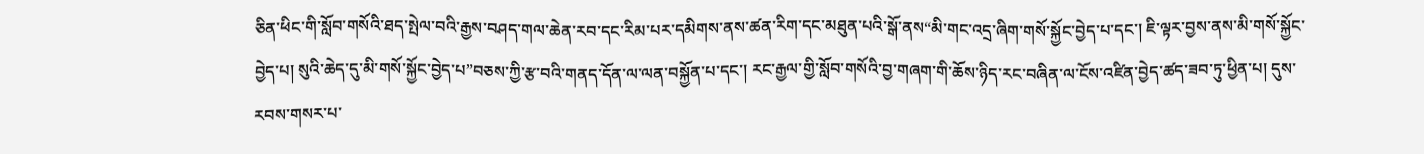ཅིན་ཕིང་གི་སློབ་གསོའི་ཐད་སྤེལ་བའི་རྒྱས་བཤད་གལ་ཆེན་རབ་དང་རིམ་པར་དམིགས་ནས་ཚན་རིག་དང་མཐུན་པའི་སྒོ་ནས“མི་གང་འདྲ་ཞིག་གསོ་སྐྱོང་བྱེད་པ་དང་། ཇི་ལྟར་བྱས་ནས་མི་གསོ་སྐྱོང་བྱེད་པ། སུའི་ཆེད་དུ་མི་གསོ་སྐྱོང་བྱེད་པ”བཅས་ཀྱི་རྩ་བའི་གནད་དོན་ལ་ལན་བསྐྱོན་པ་དང་། རང་རྒྱལ་གྱི་སློབ་གསོའི་བྱ་གཞག་གི་ཆོས་ཉིད་རང་བཞིན་ལ་ངོས་འཛིན་བྱེད་ཚད་ཟབ་ཏུ་ཕྱིན་པ། དུས་རབས་གསར་པ་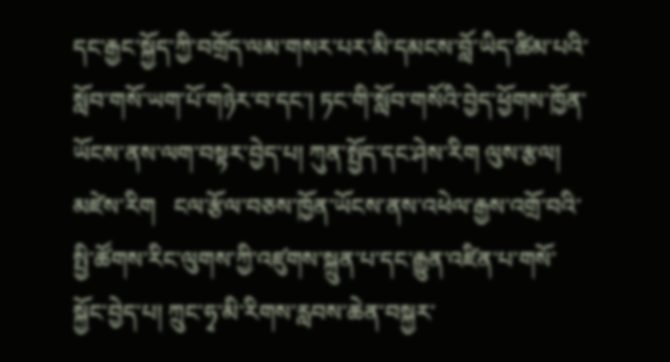དང་རྒྱང་སྐྱོད་ཀྱི་བགྲོད་ལམ་གསར་པར་མི་དམངས་བློ་ཡིད་ཚིམ་པའི་སློབ་གསོ་ཡག་པོ་གཉེར་བ་དང་། ཏང་གི་སློབ་གསོའི་བྱེད་ཕྱོགས་ཁྱོན་ཡོངས་ནས་ལག་བསྟར་བྱེད་པ། ཀུན་སྤྱོད་དང་ཤེས་རིག ལུས་རྩལ། མཛེས་རིག   ངལ་རྩོལ་བཅས་ཁྱོན་ཡོངས་ནས་འཕེལ་རྒྱས་འགྲོ་བའི་སྤྱི་ཚོགས་རིང་ལུགས་ཀྱི་འཛུགས་སྐྲུན་པ་དང་རྒྱུན་འཛིན་པ་གསོ་སྐྱོང་བྱེད་པ། ཀྲུང་ཧྭ་མི་རིགས་རླབས་ཆེན་བསྐྱར་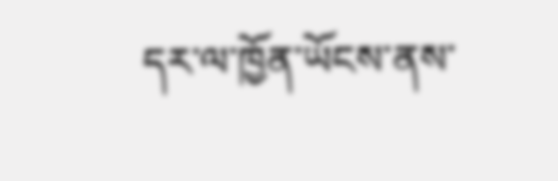དར་ལ་ཁྱོན་ཡོངས་ནས་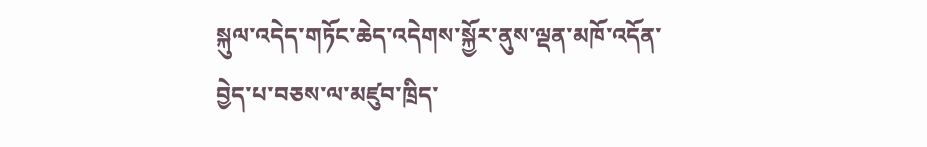སྐུལ་འདེད་གཏོང་ཆེད་འདེགས་སྐྱོར་ནུས་ལྡན་མཁོ་འདོན་བྱེད་པ་བཅས་ལ་མཛུབ་ཁྲིད་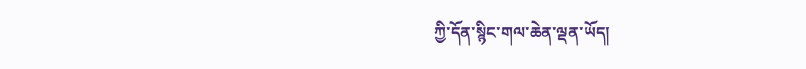ཀྱི་དོན་སྙིང་གལ་ཆེན་ལྡན་ཡོད།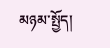མཉམ་སྤྱོད།